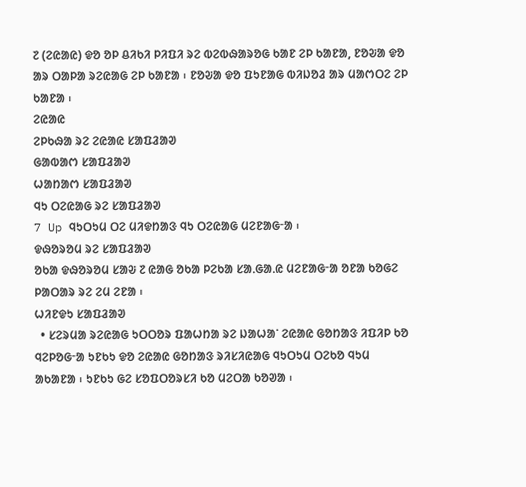᱗ (ᱮᱭᱟᱭ) ᱫᱚ ᱚᱞ ᱪᱤᱠᱤ ᱞᱤᱯᱤ ᱨᱮ ᱵᱮᱵᱷᱟᱨᱚᱜ ᱠᱟᱱ ᱮᱞ ᱠᱟᱱᱟ, ᱱᱚᱶᱟ ᱫᱚ ᱟᱨ ᱛᱟᱞᱟ ᱨᱮᱭᱟᱜ ᱮᱞ ᱠᱟᱱᱟ ᱾ ᱱᱚᱶᱟ ᱫᱚ ᱯᱩᱱᱟᱜ ᱵᱤᱡᱚᱲ ᱟᱨ ᱢᱟᱬᱛᱮ ᱮᱞ ᱠᱟᱱᱟ ᱾
ᱮᱭᱟᱭ
ᱮᱞᱠᱷᱟ ᱨᱮ ᱮᱭᱟᱭ ᱥᱟᱯᱲᱟᱣ
ᱜᱟᱵᱟᱬ ᱥᱟᱯᱲᱟᱣ
ᱦᱟᱴᱟᱬ ᱥᱟᱯᱲᱟᱣ
ᱧᱩ ᱛᱮᱭᱟᱜ ᱨᱮ ᱥᱟᱯᱲᱟᱣ
7 Up ᱧᱩᱛᱩᱢ ᱛᱮ ᱢᱤᱫᱴᱟᱝ ᱧᱩ ᱛᱮᱭᱟᱜ ᱢᱮᱱᱟᱜᱼᱟ ᱾
ᱫᱷᱚᱨᱚᱢ ᱨᱮ ᱥᱟᱯᱲᱟᱣ
ᱚᱠᱟ ᱫᱷᱚᱨᱚᱢ ᱥᱟᱶ ᱗ ᱭᱟᱜ ᱚᱠᱟ ᱞᱮᱠᱟ ᱥᱟᱹᱜᱟᱹᱭ ᱢᱮᱱᱟᱜᱼᱟ ᱚᱱᱟ ᱠᱚᱜᱮ ᱞᱟᱛᱟᱨ ᱨᱮ ᱮᱢ ᱮᱱᱟ ᱾
ᱦᱤᱱᱫᱩ ᱥᱟᱯᱲᱟᱣ
  • ᱥᱮᱨᱢᱟ ᱨᱮᱭᱟᱜ ᱩᱛᱛᱚᱨ ᱯᱟᱦᱴᱟ ᱨᱮ ᱡᱟᱦᱟᱸ ᱮᱭᱟᱭ ᱜᱚᱴᱟᱝ ᱤᱯᱤᱞ ᱠᱚ ᱧᱮᱞᱚᱜᱼᱟ ᱩᱱᱠᱩ ᱫᱚ ᱮᱭᱟᱭ ᱜᱚᱴᱟᱝ ᱨᱤᱥᱤᱭᱟᱜ ᱧᱩᱛᱩᱢ ᱛᱮᱠᱚ ᱧᱩᱢ ᱟᱠᱟᱱᱟ ᱾ ᱩᱱᱠᱩ ᱜᱮ ᱥᱚᱯᱛᱚᱨᱥᱤ ᱠᱚ ᱢᱮᱛᱟ ᱠᱚᱣᱟ ᱾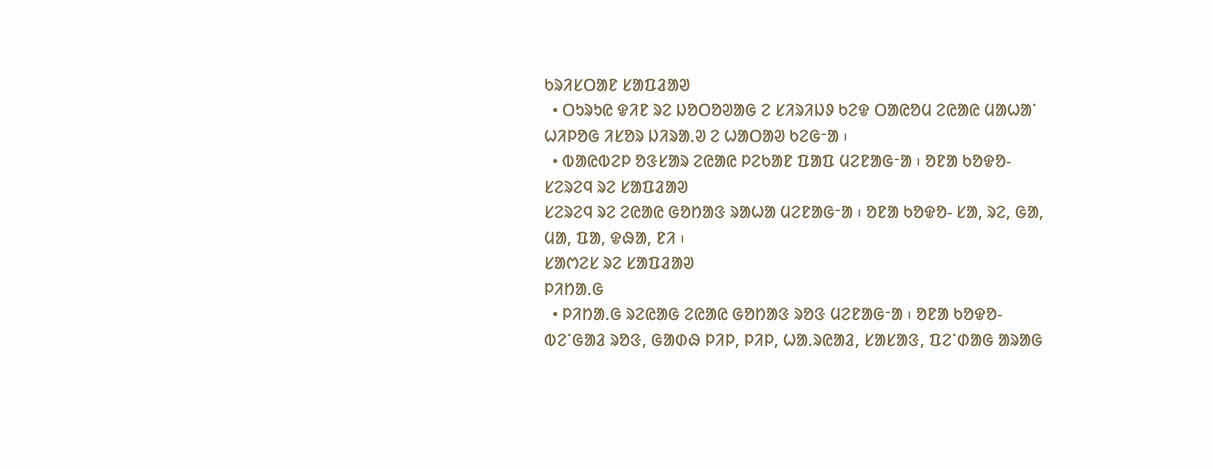ᱠᱨᱤᱥᱛᱟᱱ ᱥᱟᱯᱲᱟᱣ
  • ᱛᱩᱨᱩᱭ ᱫᱤᱱ ᱨᱮ ᱡᱚᱛᱚᱣᱟᱜ ᱮ ᱥᱤᱨᱤᱡᱽ ᱠᱮᱫ ᱛᱟᱭᱚᱢ ᱮᱭᱟᱭ ᱢᱟᱦᱟᱸ ᱦᱤᱞᱚᱜ ᱤᱥᱚᱨ ᱡᱤᱨᱟᱹᱣ ᱮ ᱦᱟᱛᱟᱣ ᱠᱮᱜᱼᱟ ᱾
  • ᱵᱟᱭᱵᱮᱞ ᱚᱝᱥᱟᱨ ᱮᱭᱟᱭ ᱞᱮᱠᱟᱱ ᱯᱟᱯ ᱢᱮᱱᱟᱜᱼᱟ ᱾ ᱚᱱᱟ ᱠᱚᱫᱚ-
ᱥᱮᱨᱮᱧ ᱨᱮ ᱥᱟᱯᱲᱟᱣ
ᱥᱮᱨᱮᱧ ᱨᱮ ᱮᱭᱟᱭ ᱜᱚᱴᱟᱝ ᱨᱟᱦᱟ ᱢᱮᱱᱟᱜᱼᱟ ᱾ ᱚᱱᱟ ᱠᱚᱫᱚ- ᱥᱟ, ᱨᱮ, ᱜᱟ, ᱢᱟ, ᱯᱟ, ᱫᱷᱟ, ᱱᱤ ᱾
ᱥᱟᱬᱮᱥ ᱨᱮ ᱥᱟᱯᱲᱟᱣ
ᱞᱤᱴᱟᱹᱜ
  • ᱞᱤᱴᱟᱹᱜ ᱨᱮᱭᱟᱜ ᱮᱭᱟᱭ ᱜᱚᱴᱟᱝ ᱨᱚᱝ ᱢᱮᱱᱟᱜᱼᱟ ᱾ ᱚᱱᱟ ᱠᱚᱫᱚ- ᱵᱮᱸᱜᱟᱲ ᱨᱚᱝ, ᱜᱟᱰᱷ ᱞᱤᱞ, ᱞᱤᱞ, ᱦᱟᱹᱨᱭᱟᱲ, ᱥᱟᱥᱟᱝ, ᱯᱮᱸᱰᱟᱜ ᱟᱨᱟᱜ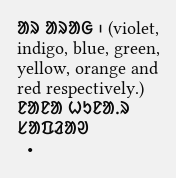ᱟᱨ ᱟᱨᱟᱜ ᱾ (violet, indigo, blue, green, yellow, orange and red respectively.)
ᱱᱟᱱᱟ ᱦᱩᱱᱟᱹᱨ ᱥᱟᱯᱲᱟᱣ
  •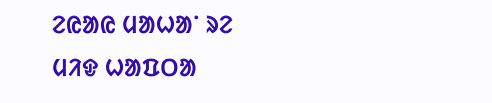ᱮᱭᱟᱭ ᱢᱟᱦᱟᱸ ᱨᱮ ᱢᱤᱫ ᱦᱟᱯᱛᱟ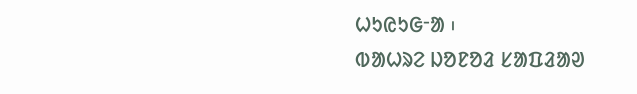ᱦᱩᱭᱩᱜᱼᱟ ᱾
ᱵᱟᱦᱨᱮ ᱡᱚᱱᱚᱲ ᱥᱟᱯᱲᱟᱣ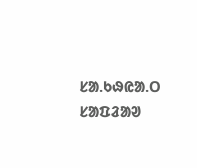ᱥᱟ.ᱠᱷᱭᱟ.ᱛ ᱥᱟᱯᱲᱟᱣ